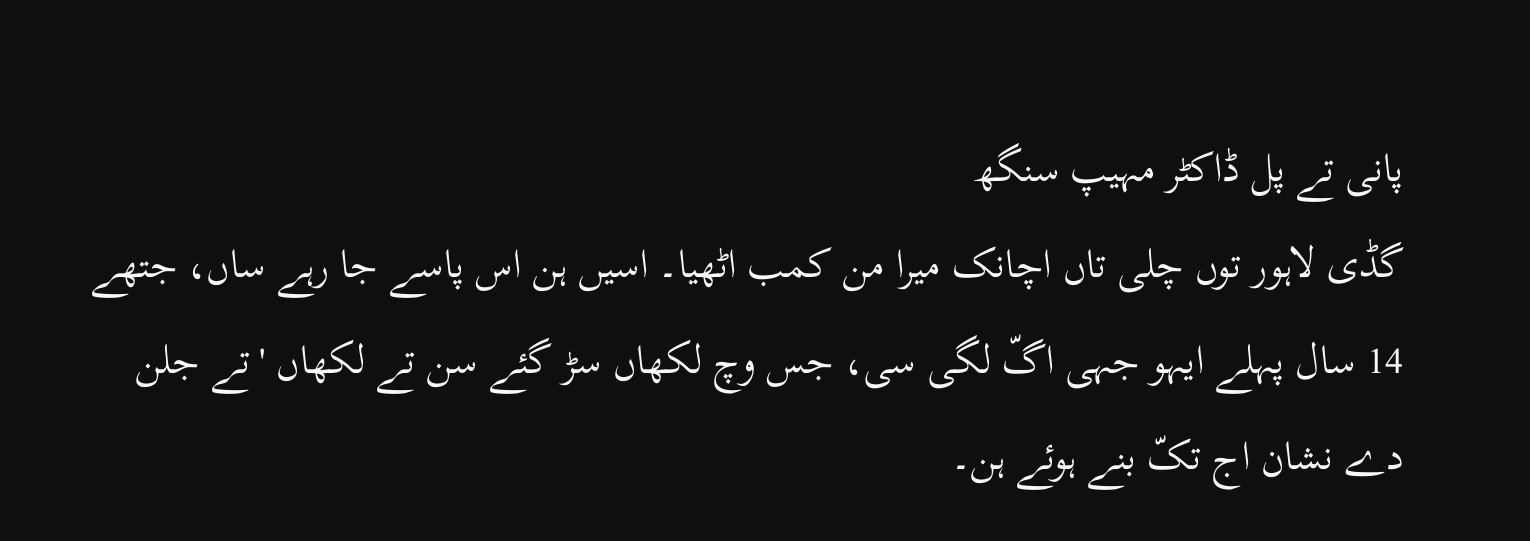پانی تے پل ڈاکٹر مہیپ سنگھ
گڈی لاہور توں چلی تاں اچانک میرا من کمب اٹھیا۔ اسیں ہن اس پاسے جا رہے ساں، جتھے 14 سال پہلے ایہو جہی اگّ لگی سی، جس وچ لکھاں سڑ گئے سن تے لکھاں 'تے جلن دے نشان اج تکّ بنے ہوئے ہن۔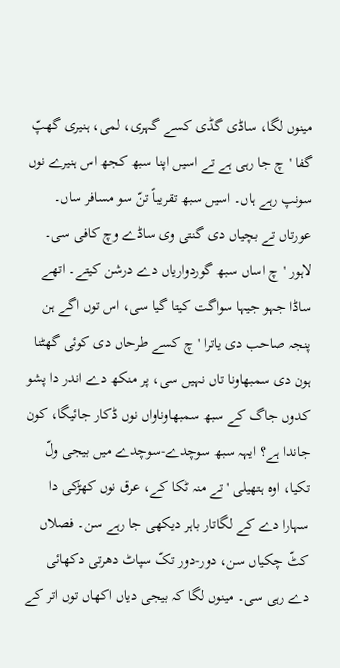مینوں لگا، ساڈی گڈی کسے گہری، لمی، ہنیری گھپّ گفا 'چ جا رہی ہے تے اسیں اپنا سبھ کجھ اس ہنیرے نوں سونپ رہے ہاں۔ اسیں سبھ تقریباً تنّ سو مسافر ساں۔ عورتاں تے بچیاں دی گنتی وی ساڈے وچ کافی سی۔ لاہور 'چ اساں سبھ گوردواریاں دے درشن کیتے۔ اتھے ساڈا جہو جیہا سواگت کیتا گیا سی، اس توں اگے ہن پنجہ صاحب دی یاترا 'چ کسے طرحاں دی کوئی گھٹنا ہون دی سمبھاونا تاں نہیں سی، پر منکھ دے اندر دا پشو کدوں جاگ کے سبھ سمبھاوناواں نوں ڈکار جائیگا، کون جاندا ہے؟ ایہہ سبھ سوچدے-سوچدے میں بیجی ولّ تکیا، اوہ ہتھیلی 'تے منہ ٹکا کے، عرق نوں کھڑکی دا سہارا دے کے لگاتار باہر دیکھی جا رہے سن۔ فصلاں کٹّ چکیاں سن، دور-دور تکّ سپاٹ دھرتی دکھائی دے رہی سی۔ مینوں لگا کہ بیجی دیاں اکھاں توں اتر کے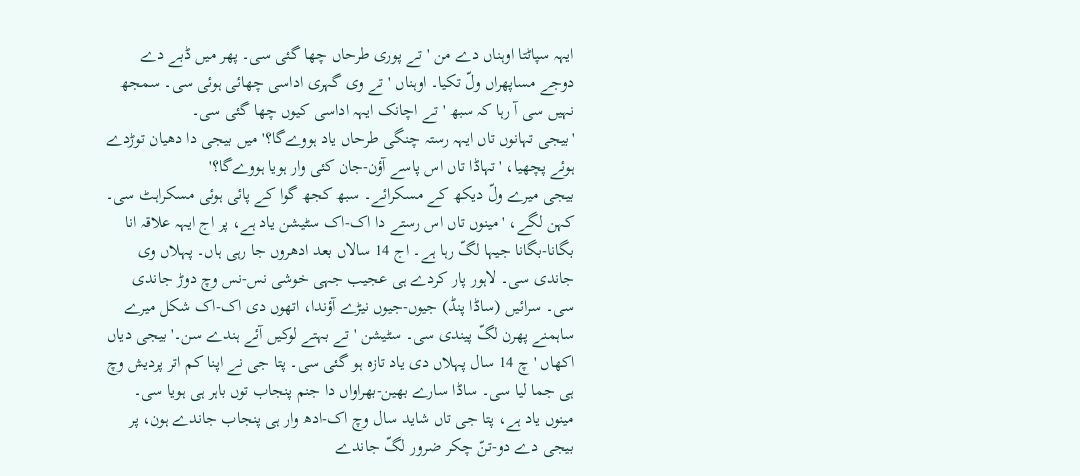ایہہ سپاٹتا اوہناں دے من 'تے پوری طرحاں چھا گئی سی۔ پھر میں ڈبے دے دوجے مساپھراں ولّ تکیا۔ اوہناں 'تے وی گہری اداسی چھائی ہوئی سی۔ سمجھ نہیں سی آ رہا کہ سبھ 'تے اچانک ایہہ اداسی کیوں چھا گئی سی۔
'بیجی تہانوں تاں ایہہ رستہ چنگی طرحاں یاد ہووےگا؟' میں بیجی دا دھیان توڑدے ہوئے پچھیا، 'تہاڈا تاں اس پاسے آؤن-جان کئی وار ہویا ہووےگا؟'
بیجی میرے ولّ دیکھ کے مسکرائے۔ سبھ کجھ گوا کے پائی ہوئی مسکراہٹ سی۔ کہن لگے، 'مینوں تاں اس رستے دا اک-اک سٹیشن یاد ہے، پر اج ایہہ علاقہ انا بگانا-بگانا جیہا لگّ رہا ہے۔ اج 14 سالاں بعد ادھروں جا رہی ہاں۔ پہلاں وی جاندی سی۔ لاہور پار کردے ہی عجیب جہی خوشی نس-نس وچ دوڑ جاندی سی۔ سرائیں (ساڈا پنڈ) جیوں-جیوں نیڑے آؤندا، اتھوں دی اک-اک شکل میرے ساہمنے پھرن لگّ پیندی سی۔ سٹیشن 'تے بہتے لوکیں آئے ہندے سن۔' بیجی دیاں اکھاں 'چ 14 سال پہلاں دی یاد تازہ ہو گئی سی۔ پتا جی نے اپنا کم اتر پردیش وچ ہی جما لیا سی۔ ساڈا سارے بھین-بھراواں دا جنم پنجاب توں باہر ہی ہویا سی۔ مینوں یاد ہے، پتا جی تاں شاید سال وچ اک-ادھ وار ہی پنجاب جاندے ہون، پر بیجی دے دو-تنّ چکر ضرور لگّ جاندے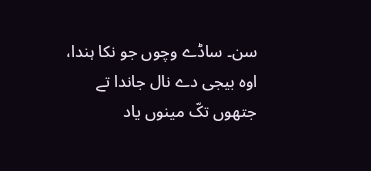سن۔ ساڈے وچوں جو نکا ہندا، اوہ بیجی دے نال جاندا تے جتھوں تکّ مینوں یاد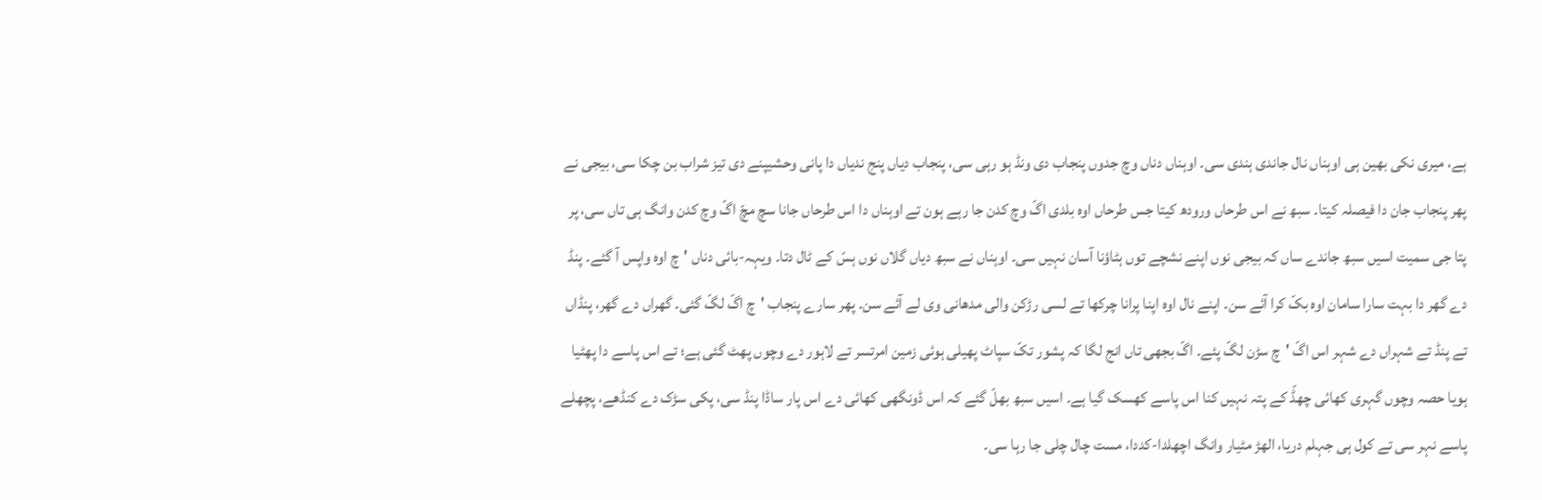ہے، میری نکی بھین ہی اوہناں نال جاندی ہندی سی۔ اوہناں دناں وچ جدوں پنجاب دی ونڈ ہو رہی سی، پنجاب دیاں پنج ندیاں دا پانی وحشیپنے دی تیز شراب بن چکا سی، بیجی نے پھر پنجاب جان دا فیصلہ کیتا۔ سبھ نے اس طرحاں ورودھ کیتا جس طرحاں اوہ بلدی اگّ وچ کدن جا رہے ہون تے اوہناں دا اس طرحاں جانا سچ مچّ اگّ وچ کدن وانگ ہی تاں سی، پر پتا جی سمیت اسیں سبھ جاندے ساں کہ بیجی نوں اپنے نشچے توں ہٹاؤنا آسان نہیں سی۔ اوہناں نے سبھ دیاں گلاں نوں ہسّ کے ٹال دتا۔ ویہہ-بائی دناں 'چ اوہ واپس آ گئے۔ پنڈ دے گھر دا بہت سارا سامان اوہ بکّ کرا آئے سن۔ اپنے نال اوہ اپنا پرانا چرکھا تے لسی رڑکن والی مدھانی وی لے آئے سن۔ پھر سارے پنجاب 'چ اگّ لگّ گئی۔ گھراں دے گھر، پنڈاں تے پنڈ تے شہراں دے شہر اس اگّ 'چ سڑن لگّ پئے۔ اگّ بجھی تاں انج لگا کہ پشور تکّ سپاٹ پھیلی ہوئی زمین امرتسر تے لاہور دے وچوں پھٹ گئی ہے؛ تے اس پاسے دا پھٹیا ہویا حصہ وچوں گہری کھائی چھڈّ کے پتہ نہیں کنا اس پاسے کھسک گیا ہے۔ اسیں سبھ بھلّ گئے کہ اس ڈونگھی کھائی دے اس پار ساڈا پنڈ سی، پکی سڑک دے کنڈھے، پچھلے پاسے نہر سی تے کول ہی جہلم دریا، الھڑ مٹیار وانگ اچھلدا-کددا، مست چال چلی جا رہا سی۔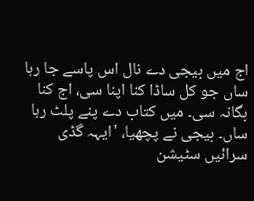اج میں بیجی دے نال اس پاسے جا رہا ساں جو کل ساڈا کنا اپنا سی، اج کنا بگانہ سی۔ میں کتاب دے پنے پلٹ رہا ساں۔ بیجی نے پچھیا، 'ایہہ گڈی سرائیں سٹیشن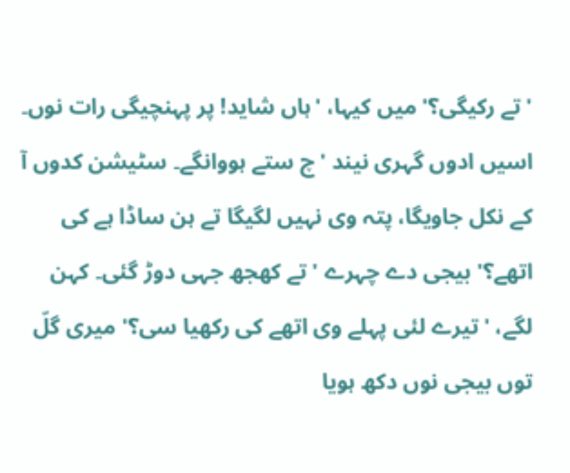'تے رکیگی؟' میں کیہا، 'ہاں شاید! پر پہنچیگی رات نوں۔ اسیں ادوں گہری نیند 'چ ستے ہووانگے۔ سٹیشن کدوں آ کے نکل جاویگا، پتہ وی نہیں لگیگا تے ہن ساڈا ہے کی اتھے؟' بیجی دے چہرے 'تے کھجھ جہی دوڑ گئی۔ کہن لگے، 'تیرے لئی پہلے وی اتھے کی رکھیا سی؟' میری گلّ توں بیجی نوں دکھ ہویا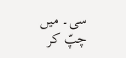سی۔ میں چپّ کر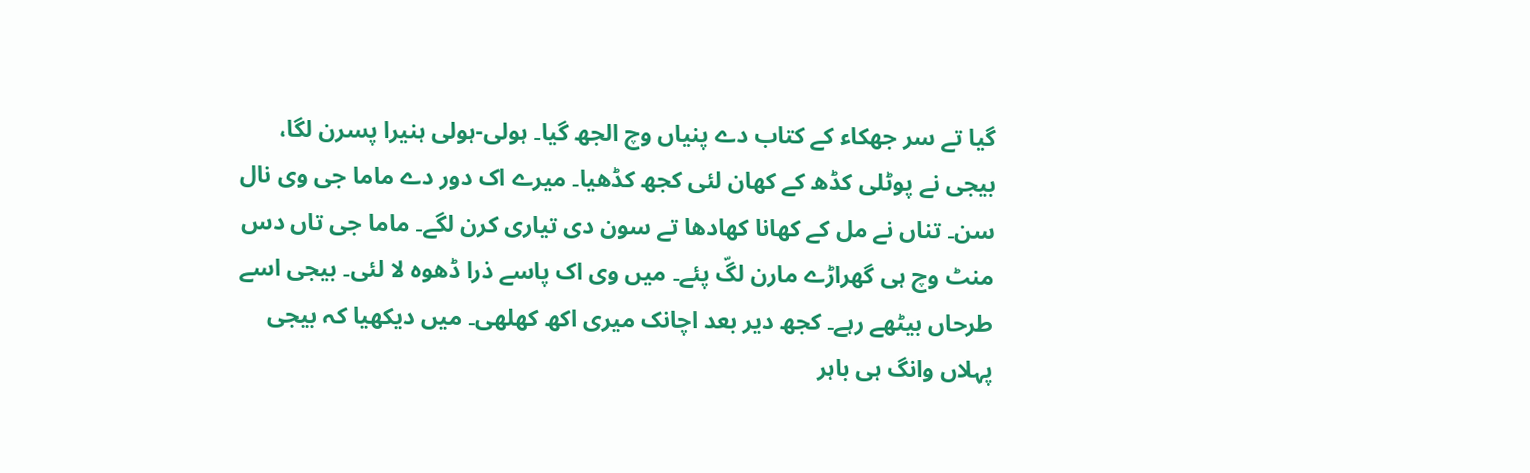گیا تے سر جھکاء کے کتاب دے پنیاں وچ الجھ گیا۔ ہولی-ہولی ہنیرا پسرن لگا، بیجی نے پوٹلی کڈھ کے کھان لئی کجھ کڈھیا۔ میرے اک دور دے ماما جی وی نال سن۔ تناں نے مل کے کھانا کھادھا تے سون دی تیاری کرن لگے۔ ماما جی تاں دس منٹ وچ ہی گھراڑے مارن لگّ پئے۔ میں وی اک پاسے ذرا ڈھوہ لا لئی۔ بیجی اسے طرحاں بیٹھے رہے۔ کجھ دیر بعد اچانک میری اکھ کھلھی۔ میں دیکھیا کہ بیجی پہلاں وانگ ہی باہر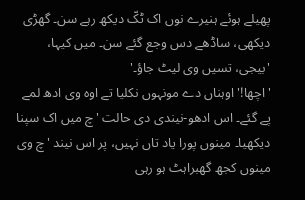پھیلے ہوئے ہنیرے نوں اک ٹکّ دیکھ رہے سن۔ گھڑی دیکھی، ساڈھے دس وجع گئے سن۔ میں کیہا، 'بیجی، تسیں وی لیٹ جاؤ۔'
'اچھا!' اوہناں دے مونہوں نکلیا تے اوہ وی ادھ لمے پے گئے۔ اس ادھو-نیندی دی حالت 'چ میں اک سپنا دیکھیا۔ مینوں پورا یاد تاں نہیں، پر اس نیند 'چ وی مینوں کجھ گھبراہٹ ہو رہی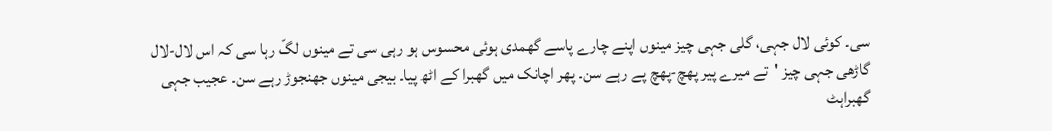سی۔ کوئی لال جہی، گلی جہی چیز مینوں اپنے چارے پاسے گھمدی ہوئی محسوس ہو رہی سی تے مینوں لگّ رہا سی کہ اس لال-لال گاڑھی جہی چیز 'تے میرے پیر پھچ-پھچ پے رہے سن۔ پھر اچانک میں گھبرا کے اٹھ پیا۔ بیجی مینوں جھنجوڑ رہے سن۔ عجیب جہی گھبراہٹ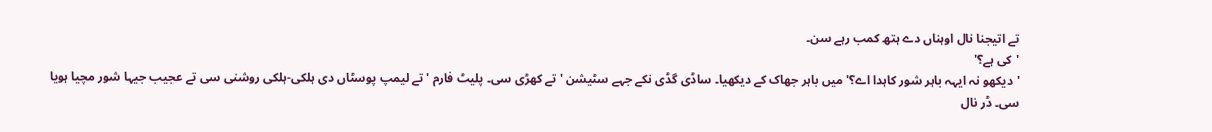تے اتیجنا نال اوہناں دے ہتھ کمب رہے سن۔
'کی ہے؟'
'دیکھو نہ ایہہ باہر شور کاہدا اے؟' میں باہر جھاک کے دیکھیا۔ ساڈی گڈی نکے جہے سٹیشن 'تے کھڑی سی۔ پلیٹ فارم 'تے لیمپ پوسٹاں دی ہلکی-ہلکی روشنی سی تے عجیب جیہا شور مچیا ہویا سی۔ ڈر نال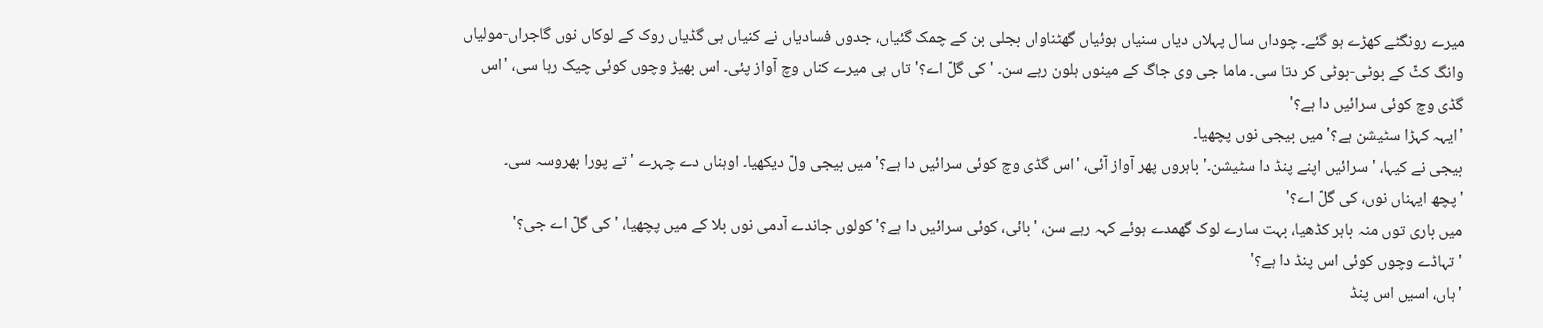میرے رونگٹے کھڑے ہو گئے۔ چوداں سال پہلاں دیاں سنیاں ہوئیاں گھٹناواں بجلی بن کے چمک گئیاں، جدوں فسادیاں نے کنیاں ہی گڈیاں روک کے لوکاں نوں گاجراں-مولیاں وانگ کٹّ کے بوٹی-بوٹی کر دتا سی۔ ماما جی وی جاگ کے مینوں ہلون رہے سن۔ 'کی گلّ اے؟' تاں ہی میرے کناں وچ آواز پئی۔ اس بھیڑ وچوں کوئی چیک رہا سی، 'اس گڈی وچ کوئی سرائیں دا ہے؟'
'ایہہ کہڑا سٹیشن ہے؟' میں بیجی نوں پچھیا۔
بیجی نے کیہا، 'سرائیں اپنے پنڈ دا سٹیشن۔' باہروں پھر آواز آئی، 'اس گڈی وچ کوئی سرائیں دا ہے؟' میں بیجی ولّ دیکھیا۔ اوہناں دے چہرے 'تے پورا بھروسہ سی۔
'پچھ ایہناں نوں، کی گلّ اے؟'
میں باری توں منہ باہر کڈھیا، بہت سارے لوک گھمدے ہوئے کہہ رہے سن، 'بائی، کوئی سرائیں دا ہے؟' کولوں جاندے آدمی نوں بلا کے میں پچھیا، 'کی گلّ اے جی؟'
'تہاڈے وچوں کوئی اس پنڈ دا ہے؟'
'ہاں، اسیں اس پنڈ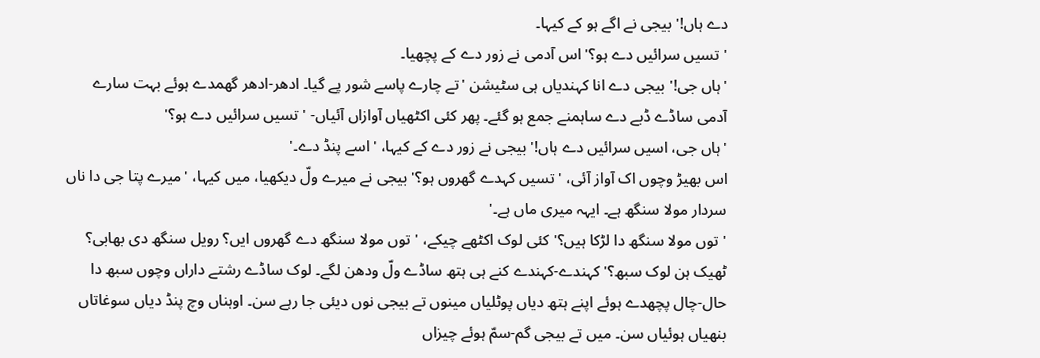دے ہاں!' بیجی نے اگے ہو کے کیہا۔
'تسیں سرائیں دے ہو؟' اس آدمی نے زور دے کے پچھیا۔
'ہاں جی!' بیجی دے انا کہندیاں ہی سٹیشن 'تے چارے پاسے شور پے گیا۔ ادھر-ادھر گھمدے ہوئے بہت سارے آدمی ساڈے ڈبے دے ساہمنے جمع ہو گئے۔ پھر کئی اکٹھیاں آوازاں آئیاں- 'تسیں سرائیں دے ہو؟'
'ہاں جی، اسیں سرائیں دے ہاں!' بیجی نے زور دے کے کیہا، 'اسے پنڈ دے۔'
اس بھیڑ وچوں اک آواز آئی، 'تسیں کہدے گھروں ہو؟' بیجی نے میرے ولّ دیکھیا، میں کیہا، 'میرے پتا جی دا ناں سردار مولا سنگھ ہے۔ ایہہ میری ماں ہے۔'
'توں مولا سنگھ دا لڑکا ہیں؟' کئی لوک اکٹھے چیکے، 'توں مولا سنگھ دے گھروں ایں؟ رویل سنگھ دی بھابی؟ ٹھیک ہن لوک سبھ؟' کہندے-کہندے کنے ہی ہتھ ساڈے ولّ ودھن لگے۔ لوک ساڈے رشتے داراں وچوں سبھ دا حال-چال پچھدے ہوئے اپنے ہتھ دیاں پوٹلیاں مینوں تے بیجی نوں دیئی جا رہے سن۔ اوہناں وچ پنڈ دیاں سوغاتاں بنھیاں ہوئیاں سن۔ میں تے بیجی گم-سمّ ہوئے چیزاں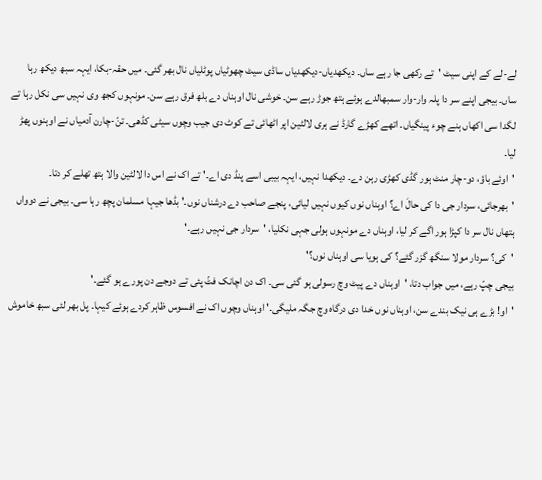لے-لے کے اپنی سیٹ 'تے رکھی جا رہے ساں۔ دیکھدیاں-دیکھدیاں ساڈی سیٹ چھوٹیاں پوٹلیاں نال بھر گئی۔ میں حقہ-بکا، ایہہ سبھ دیکھ رہا ساں۔ بیجی اپنے سر دا پلہ وار-وار سمبھالدے ہوئے ہتھ جوڑ رہے سن۔ خوشی نال اوہناں دے بلھ فرق رہے سن۔ مونہوں کجھ وی نہیں سی نکل رہا تے لگدا سی اکھاں ہنے چوء پینگیاں۔ اتھے کھڑے گارڈ نے ہری لالٹین اپر اٹھائی تے کوٹ دی جیب وچوں سیٹی کڈھی۔ تنّ-چارن آدمیاں نے اوہنوں پھڑ لیا۔
'اوئے باؤ، دو-چار منٹ ہور گڈی کھڑی رہن دے۔ دیکھدا نہیں، ایہہ بیبی اسے پنڈ دی اے۔' تے اک نے اس دا لالٹین والا ہتھ تھلے کر دتا۔
'بھرجائی، سردار جی دا کی حالَ اے؟ اوہناں نوں کیوں نہیں لیائی، پنجے صاحب دے درشناں نوں۔' بڈھا جیہا مسلمان پچھ رہا سی۔ بیجی نے دوواں ہتھاں نال سر دا کپڑا ہور اگے کر لیا، اوہناں دے مونہوں ہولی جہی نکلیا، 'سردار جی نہیں رہے۔'
'کی؟ سردار مولا سنگھ گزر گئے؟ کی ہویا سی اوہناں نوں؟'
بیجی چپّ رہے، میں جواب دتا، 'اوہناں دے پیٹ وچ رسولی ہو گئی سی۔ اک دن اچانک فٹّ پئی تے دوجے دن پورے ہو گئے۔'
'او! بڑے ہی نیک بندے سن، اوہناں نوں خدا دی درگاہ وچ جگہ ملیگی۔' اوہناں وچوں اک نے افسوس ظاہر کردے ہوئے کیہا۔ پل بھر لئی سبھ خاموش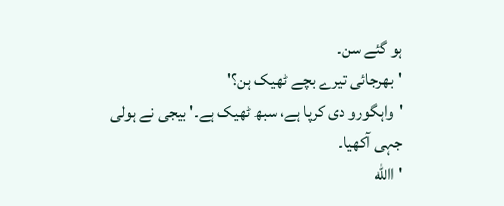ہو گئے سن۔
'بھرجائی تیرے بچے ٹھیک ہن؟'
'واہگورو دی کرپا ہے، سبھ ٹھیک ہے۔' بیجی نے ہولی جہی آکھیا۔
'االله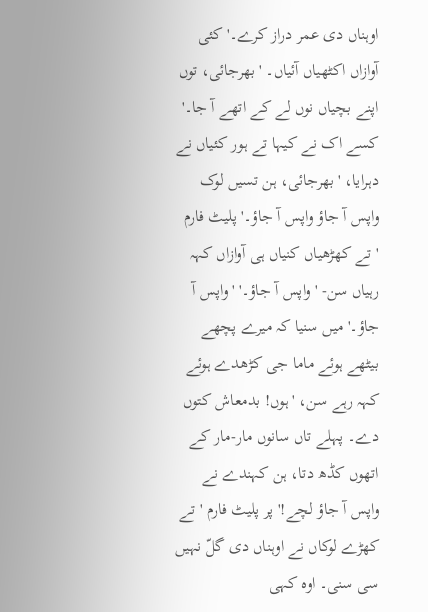اوہناں دی عمر دراز کرے۔' کئی آوازاں اکٹھیاں آئیاں۔ 'بھرجائی، توں اپنے بچیاں نوں لے کے اتھے آ جا۔' کسے اک نے کیہا تے ہور کئیاں نے دہرایا، 'بھرجائی، ہن تسیں لوک واپس آ جاؤ واپس آ جاؤ۔' پلیٹ فارم 'تے کھڑھیاں کنیاں ہی آوازاں کہہ رہیاں سن- 'واپس آ جاؤ۔' 'واپس آ جاؤ۔' میں سنیا کہ میرے پچھے بیٹھے ہوئے ماما جی کڑھدے ہوئے کہہ رہے سن، 'ہوں! بدمعاش کتوں دے۔ پہلے تاں سانوں مار-مار کے اتھوں کڈھ دتا، ہن کہندے نے واپس آ جاؤ لچے!' پر پلیٹ فارم 'تے کھڑے لوکاں نے اوہناں دی گلّ نہیں سی سنی۔ اوہ کہی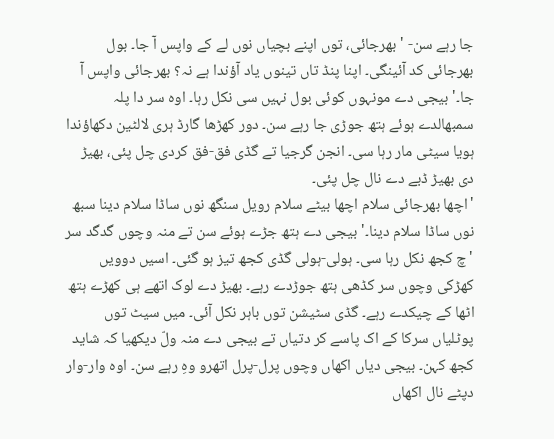جا رہے سن- 'بھرجائی، توں اپنے بچیاں نوں لے کے واپس آ جا۔ بول بھرجائی کد آئینگی۔ اپنا پنڈ تاں تینوں یاد آؤندا ہے نہ؟ بھرجائی واپس آ جا۔' بیجی دے مونہوں کوئی بول نہیں سی نکل رہا۔ اوہ سر دا پلہ سمبھالدے ہوئے ہتھ جوڑی جا رہے سن۔ دور کھڑھا گارڈ ہری لالٹین دکھاؤندا ہویا سیٹی مار رہا سی۔ انجن گرجیا تے گڈی فق-فق کردی چل پئی، بھیڑ دی بھیڑ ڈبے دے نال چل پئی۔
'اچھا بھرجائی سلام اچھا بیٹے سلام رویل سنگھ نوں ساڈا سلام دینا سبھ نوں ساڈا سلام دینا۔' بیجی دے ہتھ جڑے ہوئے سن تے منہ وچوں گدگد سر 'چ کجھ نکل رہا سی۔ ہولی-ہولی گڈی کجھ تیز ہو گئی۔ اسیں دوویں کھڑکی وچوں سر کڈھی ہتھ جوڑدے رہے۔ بھیڑ دے لوک اتھے ہی کھڑے ہتھ اٹھا کے چیکدے رہے۔ گڈی سٹیشن توں باہر نکل آئی۔ میں سیٹ توں پوٹلیاں سرکا کے اک پاسے کر دتیاں تے بیجی دے منہ ولّ دیکھیا کہ شاید کجھ کہن۔ بیجی دیاں اکھاں وچوں پرل-پرل اتھرو وہِ رہے سن۔ اوہ وار-وار دپٹے نال اکھاں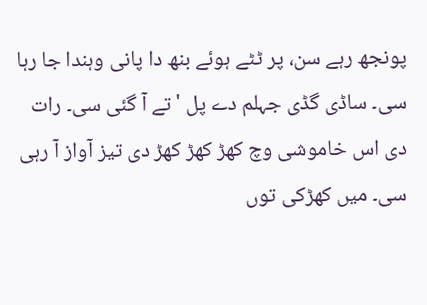پونجھ رہے سن، پر ٹٹے ہوئے بنھ دا پانی وہندا جا رہا سی۔ ساڈی گڈی جہلم دے پل 'تے آ گئی سی۔ رات دی اس خاموشی وچ کھڑ کھڑ کھڑ دی تیز آواز آ رہی سی۔ میں کھڑکی توں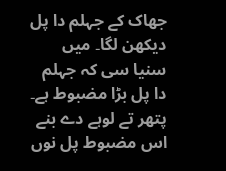جھاک کے جہلم دا پل دیکھن لگا۔ میں سنیا سی کہ جہلم دا پل بڑا مضبوط ہے۔ پتھر تے لوہے دے بنے اس مضبوط پل نوں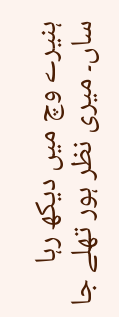ہنیرے وچ میں دیکھ رہا ساں۔ میری نظر ہور تھلے جا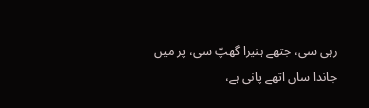رہی سی، جتھے ہنیرا گھپّ سی، پر میں جاندا ساں اتھے پانی ہے،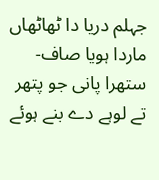جہلم دریا دا ٹھاٹھاں ماردا ہویا صاف-ستھرا پانی جو پتھر تے لوہے دے بنے ہوئے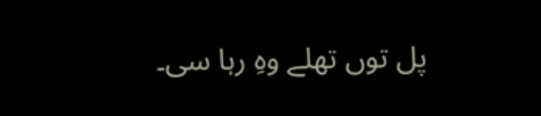پل توں تھلے وہِ رہا سی۔